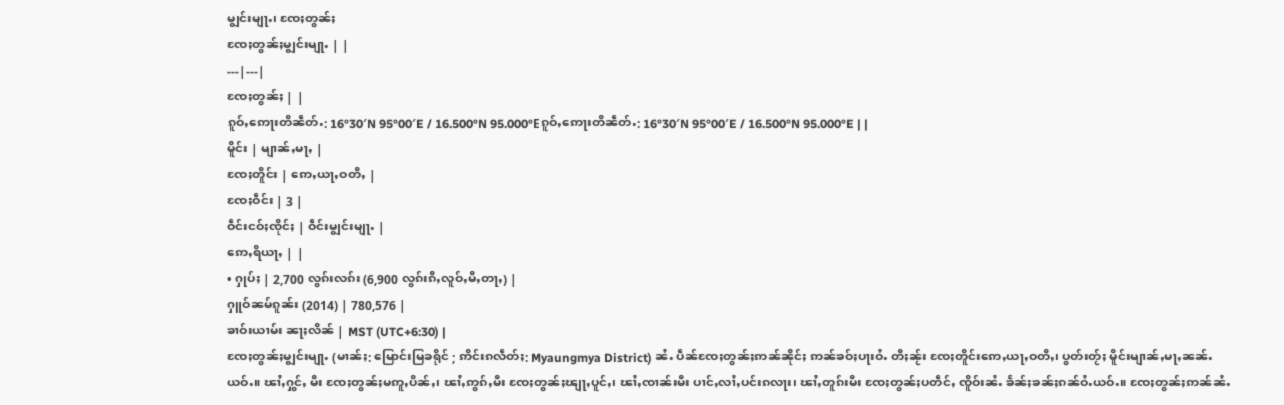မျွင်းမျႃႉ၊ ၸႄႈတွၼ်ႈ
ၸႄႈတွၼ်ႈမျွင်းမျႃႉ | |
---|---|
ၸႄႈတွၼ်ႈ | |
ၵူဝ်ႇဢေႃးတိၼဵတ်ႉ: 16°30′N 95°00′E / 16.500°N 95.000°Eၵူဝ်ႇဢေႃးတိၼဵတ်ႉ: 16°30′N 95°00′E / 16.500°N 95.000°E | |
မိူင်း | မျၢၼ်ႇမႃႇ |
ၸႄႈတိူင်း | ဢေႇယႃႇဝတီႇ |
ၸႄႈဝဵင်း | 3 |
ဝဵင်းငဝ်ႈၸိုင်ႈ | ဝဵင်းမျွင်းမျႃႉ |
ဢေႇရိယႃႇ | |
• ႁုပ်ႈ | 2,700 လွၵ်းလၵ်း (6,900 လွၵ်းၵီႇလူဝ်ႇမီႇတႃႇ) |
ႁူဝ်ၼမ်ၵူၼ်း (2014) | 780,576 |
ၶၢဝ်းယၢမ်း ၼႃႈလိၼ် | MST (UTC+6:30) |
ၸႄႈတွၼ်ႈမျွင်းမျႃႉ (မၢၼ်ႈ: မြောင်းမြခရိုင် ; ဢိင်းၵလဵတ်ႈ: Myaungmya District) ၼႆႉ ပဵၼ်ၸႄႈတွၼ်ႈဢၼ်ၼိုင်ႈ ဢၼ်ၶဝ်ႈပႃးဝႆႉ တီႈၼႂ်း ၸႄႈတိူင်းဢေႇယႃႇဝတီႇ၊ ပွတ်းတႂ်ႈ မိူင်းမျၢၼ်ႇမႃႇၼၼ်ႉယဝ်ႉ။ ၽၢႆႇႁွင်ႇ မီး ၸႄႈတွၼ်ႈမဢူႇပိၼ်ႇ၊ ၽၢႆႇဢွၵ်ႇမီး ၸႄႈတွၼ်ႈၽျႃႇပူင်ႇ၊ ၽၢႆႇၸၢၼ်းမီး ပၢင်ႇလၢႆႇပင်းၵလႃး၊ ၽၢႆႇတူၵ်းမီး ၸႄႈတွၼ်ႈပတဵင်ႇ ၸိူဝ်းၼႆႉ ၶႅၼ်ႈၶၼ်ႈၵၼ်ဝႆႉယဝ်ႉ။ ၸႄႈတွၼ်ႈဢၼ်ၼႆႉ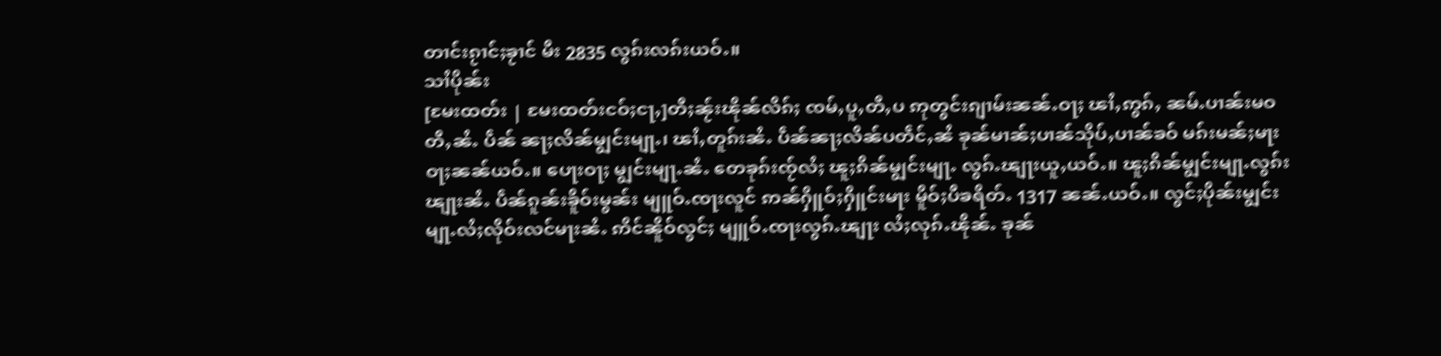တၢင်းၵႂၢင်ႈၶႂၢင် မီး 2835 လွၵ်းလၵ်းယဝ်ႉ။
သၢႆပိုၼ်း
[မႄးထတ်း | မႄးထတ်းငဝ်ႈငႃႇ]တီႈၼႂ်းၽိုၼ်လိၵ်ႈ ၸမ်ႇပူႇတီႇပ ဢုတွင်းၵျၢမ်းၼၼ်ႉဝႃႈ ၽၢႆႇဢွၵ်ႇ ၼမ်ႉပၢၼ်းမဝတီႇၼႆႉ ပဵၼ် ၼႃႈလိၼ်မျွင်းမျႃႉ၊ ၽၢႆႇတူၵ်းၼႆႉ ပဵၼ်ၼႃႈလိၼ်ပတဵင်ႇၼႆ ၶုၼ်မၢၼ်ႈပၢၼ်သိုပ်ႇပၢၼ်ၶဝ် မၵ်းမၼ်ႈမႃး ဝႃႈၼၼ်ယဝ်ႉ။ ပေႃးဝႃႈ မျွင်းမျႃႉၼႆႉ တေၶုၵ်းၸႂ်လႆႈ ၽူႈၵိၼ်မျွင်းမျႃႉ လွၵ်ႉၽျႃးယူႇယဝ်ႉ။ ၽူႈၵိၼ်မျွင်းမျႃႉလွၵ်းၽျႃးၼႆႉ ပဵၼ်ၵူၼ်းၶိူဝ်းမွၼ်း မျူဝ်ႉၸႃးလူင် ဢၼ်ႁိူဝ်ႈႁိူင်းမႃး မိူဝ်ႈပီၶရိတ်ႉ 1317 ၼၼ်ႉယဝ်ႉ။ လွင်ႈပိုၼ်းမျွင်းမျႃႉလႆႈလိုဝ်းလင်မႃးၼႆႉ ဢိင်ၼိူဝ်လွင်ႈ မျူဝ်ႉၸႃးလွၵ်ႉၽျႃး လႆႈလုၵ်ႉၽိုၼ်ႉ ၶုၼ်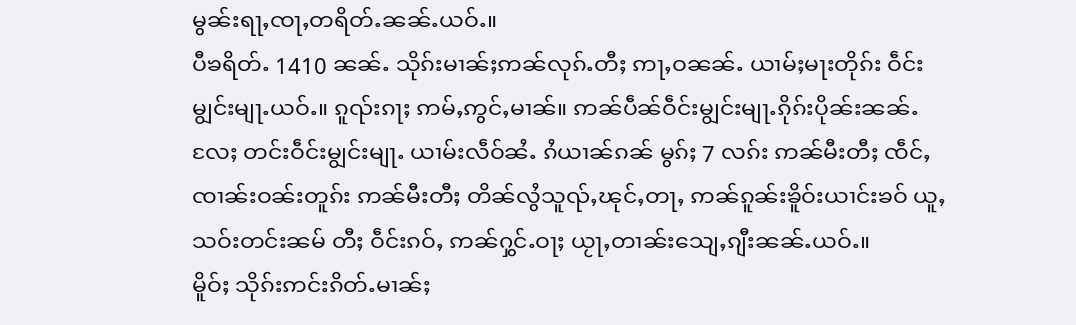မွၼ်းရႃႇၸႃႇတရိတ်ႉၼၼ်ႉယဝ်ႉ။
ပီၶရိတ်ႉ 1410 ၼၼ်ႉ သိုၵ်းမၢၼ်ႈဢၼ်လုၵ်ႉတီႈ ဢႃႇဝၼၼ်ႉ ယၢမ်ႈမႃးတိုၵ်း ဝဵင်းမျွင်းမျႃႉယဝ်ႉ။ ၵူၺ်းၵႃႈ ဢမ်ႇဢွင်ႇမၢၼ်။ ဢၼ်ပဵၼ်ဝဵင်းမျွင်းမျႃႉၵိုၵ်းပိုၼ်းၼၼ်ႉ လႄႈ တင်းဝဵင်းမျွင်းမျႃႉ ယၢမ်းလဵဝ်ၼႆႉ ၵႆယၢၼ်ၵၼ် မွၵ်ႈ 7 လၵ်း ဢၼ်မီးတီႈ ၸဵင်ႇၸၢၼ်းဝၼ်းတူၵ်း ဢၼ်မီးတီႈ တိၼ်လွႆသူၺ်ႇၽုင်ႇတႃႇ ဢၼ်ၵူၼ်းၶိူဝ်းယၢင်းၶဝ် ယူႇသဝ်းတင်းၼမ် တီႈ ဝဵင်းၵဝ်ႇ ဢၼ်ႁွင်ႉဝႃႈ ယႂႃႇတၢၼ်းသျေႇၵျီးၼၼ်ႉယဝ်ႉ။
မိူဝ်ႈ သိုၵ်းဢင်းၵိတ်ႉမၢၼ်ႈ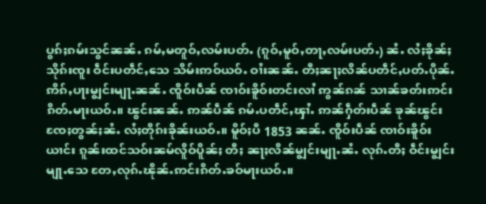ပွၵ်ႈၵမ်းသွင်ၼၼ်ႉ ၵမ်ႇမတူဝ်ႇလမ်းပတ်ႉ (ၵူဝ်ႇမူဝ်ႇတႃႇလမ်းပတ်ႉ) ၼႆႉ လႆႈၶိုၼ်ႈသိုၵ်းၸူး ဝဵင်းပတဵင်ႇသေ သိမ်းဢဝ်ယဝ်ႉ ဝၢႆးၼၼ်ႉ တီႈၼႃႈလိၼ်ပတဵင်ႇပတ်ႉပိုၼ်ႉ ဢိၵ်ႇပႃးမျွင်းမျႃႉၼၼ်ႉ ၸိူဝ်းပဵၼ် ၸၢဝ်းၶိူဝ်းတင်းလၢႆ ဢွၼ်ၵၼ် သၢၼ်ၶတ်းဢင်းၵိတ်ႉမႃးယဝ်ႉ။ ၽွင်းၼၼ်ႉ ဢၼ်ပဵၼ် ၵမ်ႉပတဵင်ႇၾၢႆႉ ဢၼ်ႁဵတ်းပဵၼ် ၶုၼ်ၽွင်းၸႄႈတွၼ်ႈၼႆႉ လႆႈတိုၵ်းၶိုၼ်းယဝ်ႉ။ မိူဝ်ႈပီ 1853 ၼၼ်ႉ ၸိူဝ်းပဵၼ် ၸၢဝ်းၶိူဝ်းယၢင်း ၵူၼ်းထင်သဝ်းၼမ်လိူဝ်ပိူၼ်ႈ တီႈ ၼႃႈလိၼ်မျွင်းမျႃႉၼႆႉ လုၵ်ႉတီႈ ဝဵင်းမျွင်းမျႃႉသေ တႄႇလုၵ်ႉၽိုၼ်ႉဢင်းၵိတ်ႉၶဝ်မႃးယဝ်ႉ။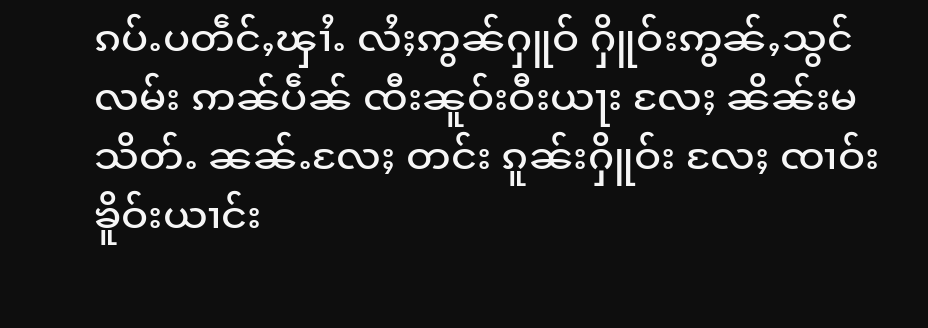ၵပ်ႉပတဵင်ႇၾၢႆႉ လႆႈဢွၼ်ႁူဝ် ႁိူဝ်းဢွၼ်ႇသွင်လမ်း ဢၼ်ပဵၼ် ၸီးၼူဝ်းဝီးယႃး လႄႈ ၼိၼ်းမသိတ်ႉ ၼၼ်ႉလႄႈ တင်း ၵူၼ်းႁိူဝ်း လႄႈ ၸၢဝ်းၶိူဝ်းယၢင်း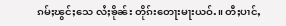ၵမ်ႈၽွင်ႈသေ လႆႈၶိုၼ်း တိုၵ်းတေႃးမႃးယဝ်ႉ။ တီႈပၢင်ႇ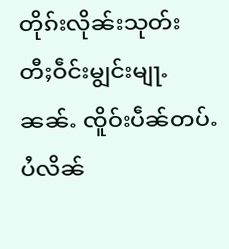တိုၵ်းလိုၼ်းသုတ်း တီႈဝဵင်းမျွင်းမျႃႉၼၼ်ႉ ၸိူဝ်းပဵၼ်တပ်ႉပႆလိၼ်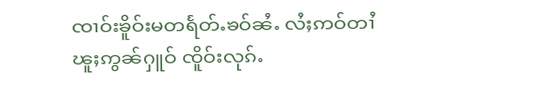ၸၢဝ်းၶိူဝ်းမတရႅတ်ႉၶဝ်ၼႆႉ လႆႈဢဝ်တၢႆ ၽူႈဢွၼ်ႁူဝ် ၸိူဝ်းလုၵ်ႉ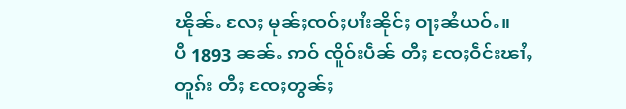ၽိုၼ်ႉ လႄႈ မုၼ်ႈၸဝ်ႈပၢႆးၼိုင်ႈ ဝႃႈၼႆယဝ်ႉ။
ပီ 1893 ၼၼ်ႉ ဢဝ် ၸိူဝ်းပဵၼ် တီႈ ၸႄႈဝဵင်းၽၢႆႇတူၵ်း တီႈ ၸႄႈတွၼ်ႈ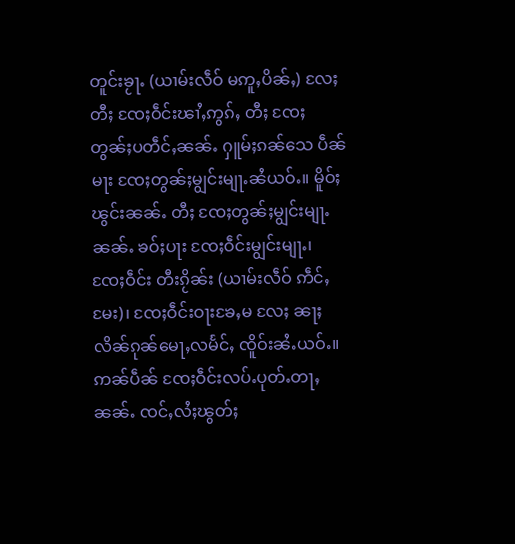တူင်းၶႂႃႉ (ယၢမ်းလဵဝ် မဢူႇပိၼ်ႇ) လႄႈ တီႈ ၸႄႈဝဵင်းၽၢႆႇဢွၵ်ႇ တီႈ ၸႄႈတွၼ်ႈပတဵင်ႇၼၼ်ႉ ႁူမ်ႈၵၼ်သေ ပဵၼ်မႃး ၸႄႈတွၼ်ႈမျွင်းမျႃႉၼႆယဝ်ႉ။ မိူဝ်ႈၽွင်းၼၼ်ႉ တီႈ ၸႄႈတွၼ်ႈမျွင်းမျႃႉၼၼ်ႉ ၶဝ်ႈပႃး ၸႄႈဝဵင်းမျွင်းမျႃႉ၊ ၸႄႈဝဵင်း တီးၵႂိၼ်း (ယၢမ်းလဵဝ် ဢဵင်ႇမႄး)၊ ၸႄႈဝဵင်းဝႃးၶႄႇမ လႄႈ ၼႃႈလိၼ်ၵုၼ်မေႃႇလမႅင်ႇ ၸိူဝ်းၼႆႉယဝ်ႉ။ ဢၼ်ပဵၼ် ၸႄႈဝဵင်းလပ်ႉပုတ်ႉတႃႇၼၼ်ႉ ၸင်ႇလႆႈၽွတ်ႈ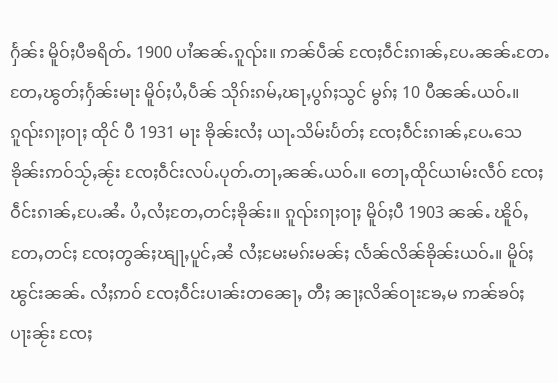ႁႅၼ်း မိူဝ်ႈပီၶရိတ်ႉ 1900 ပၢႆၼၼ်ႉၵူၺ်း။ ဢၼ်ပဵၼ် ၸႄႈဝဵင်းၵၢၼ်ႇပႄႉၼၼ်ႉတႄႉ တႄႇၽွတ်ႈႁႅၼ်းမႃး မိူဝ်ႈပႆႇပဵၼ် သိုၵ်းၵမ်ႇၽႃႇပွၵ်ႈသွင် မွၵ်ႈ 10 ပီၼၼ်ႉယဝ်ႉ။ ၵူၺ်းၵႃႈဝႃႈ ထိုင် ပီ 1931 မႃး ၶိုၼ်းလႆႈ ယႃႉသိမ်းပႅတ်ႈ ၸႄႈဝဵင်းၵၢၼ်ႇပႄႉသေ ၶိုၼ်းဢဝ်သႂ်ႇၼႂ်း ၸႄႈဝဵင်းလပ်ႉပုတ်ႉတႃႇၼၼ်ႉယဝ်ႉ။ တေႃႇထိုင်ယၢမ်းလဵဝ် ၸႄႈဝဵင်းၵၢၼ်ႇပႄႉၼႆႉ ပႆႇလႆႈတႄႇတင်ႈၶိုၼ်း။ ၵူၺ်းၵႃႈဝႃႈ မိူဝ်ႈပီ 1903 ၼၼ်ႉ ၽိူဝ်ႇတႄႇတင်ႈ ၸႄႈတွၼ်ႈၽျႃႇပူင်ႇၼႆ လႆႈမႄးမၵ်းမၼ်ႈ လႅၼ်လိၼ်ၶိုၼ်းယဝ်ႉ။ မိူဝ်ႈၽွင်းၼၼ်ႉ လႆႈဢဝ် ၸႄႈဝဵင်းပၢၼ်းတၼေႃႇ တီႈ ၼႃႈလိၼ်ဝႃးၶႄႇမ ဢၼ်ၶဝ်ႈပႃးၼႂ်း ၸႄႈ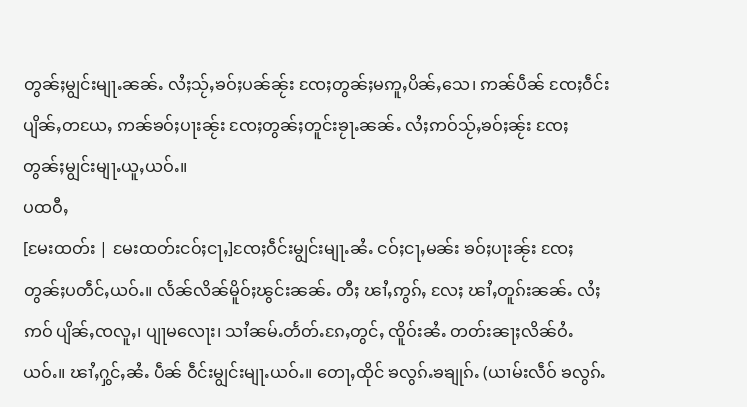တွၼ်ႈမျွင်းမျႃႉၼၼ်ႉ လႆႈသႂ်ႇၶဝ်ႈပၼ်ၼႂ်း ၸႄႈတွၼ်ႈမဢူႇပိၼ်ႇသေ၊ ဢၼ်ပဵၼ် ၸႄႈဝဵင်းပျိၼ်ႇတယႄႇ ဢၼ်ၶဝ်ႈပႃးၼႂ်း ၸႄႈတွၼ်ႈတူင်းၶႂႃႉၼၼ်ႉ လႆႈဢဝ်သႂ်ႇၶဝ်ႈၼႂ်း ၸႄႈတွၼ်ႈမျွင်းမျႃႉယူႇယဝ်ႉ။
ပထဝီႇ
[မႄးထတ်း | မႄးထတ်းငဝ်ႈငႃႇ]ၸႄႈဝဵင်းမျွင်းမျႃႉၼႆႉ ငဝ်ႈငႃႇမၼ်း ၶဝ်ႈပႃးၼႂ်း ၸႄႈတွၼ်ႈပတဵင်ႇယဝ်ႉ။ လႅၼ်လိၼ်မိူဝ်ႈၽွင်းၼၼ်ႉ တီႈ ၽၢႆႇဢွၵ်ႇ လႄႈ ၽၢႆႇတူၵ်းၼၼ်ႉ လႆႈဢဝ် ပျိၼ်ႇၸလူႇ၊ ပျႃမလေႃး၊ သၢႆၼမ်ႉတႅတ်ႉၵႄႇတွင်ႇ ၸိူဝ်းၼႆႉ တတ်းၼႃႈလိၼ်ဝႆႉယဝ်ႉ။ ၽၢႆႇႁွင်ႇၼႆႉ ပဵၼ် ဝဵင်းမျွင်းမျႃႉယဝ်ႉ။ တေႃႇထိုင် ၶလွၵ်ႉၶၶျုၵ်ႉ (ယၢမ်းလဵဝ် ၶလွၵ်ႉ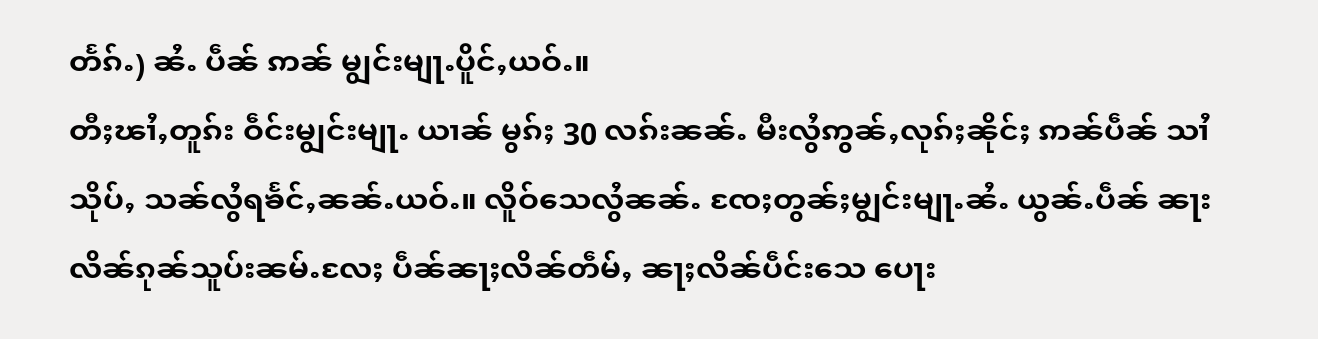တႅၵ်ႉ) ၼႆႉ ပဵၼ် ဢၼ် မျွင်းမျႃႉပိူင်ႇယဝ်ႉ။
တီႈၽၢႆႇတူၵ်း ဝဵင်းမျွင်းမျႃႉ ယၢၼ် မွၵ်ႈ 30 လၵ်းၼၼ်ႉ မီးလွႆဢွၼ်ႇလုၵ်ႈၼိုင်ႈ ဢၼ်ပဵၼ် သၢႆသိုပ်ႇ သၼ်လွႆရၶႅင်ႇၼၼ်ႉယဝ်ႉ။ လိူဝ်သေလွႆၼၼ်ႉ ၸႄႈတွၼ်ႈမျွင်းမျႃႉၼႆႉ ယွၼ်ႉပဵၼ် ၼႃးလိၼ်ၵုၼ်သူပ်းၼမ်ႉလႄႈ ပဵၼ်ၼႃႈလိၼ်တဵမ်ႇ ၼႃႈလိၼ်ပဵင်းသေ ပေႃး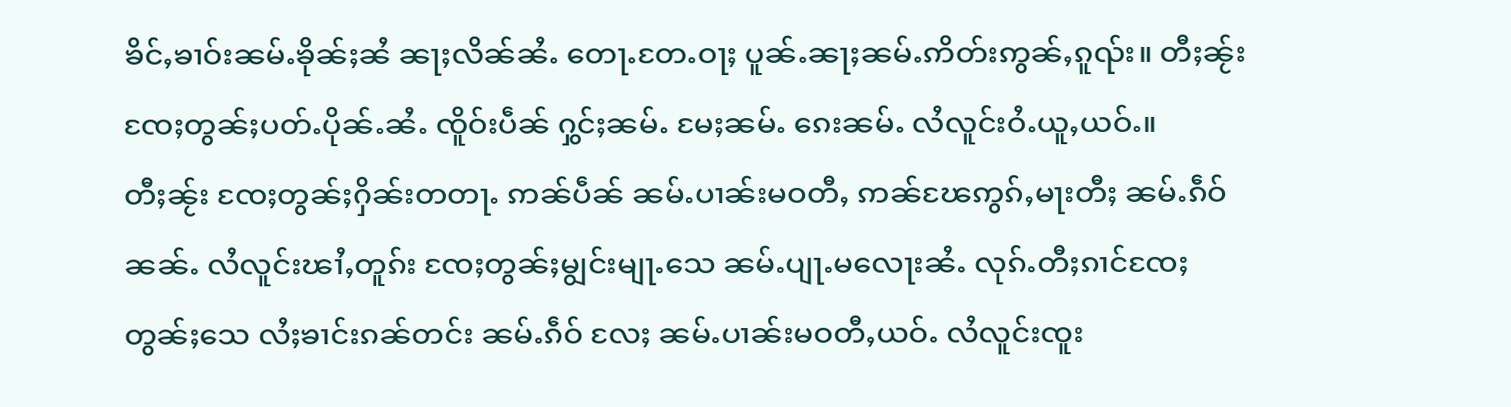ၶိင်ႇၶၢဝ်းၼမ်ႉၶိုၼ်ႈၼႆ ၼႃႈလိၼ်ၼႆႉ တေႃႉတႄႉဝႃႈ ပူၼ်ႉၼႃႈၼမ်ႉဢိတ်းဢွၼ်ႇၵူၺ်း။ တီႈၼႂ်းၸႄႈတွၼ်ႈပတ်ႉပိုၼ်ႉၼႆႉ ၸိူဝ်းပဵၼ် ႁွင်ႈၼမ်ႉ မႄႈၼမ်ႉ ၵေးၼမ်ႉ လႆလူင်းဝႆႉယူႇယဝ်ႉ။ တီႈၼႂ်း ၸႄႈတွၼ်ႈႁိၼ်းတတႃႉ ဢၼ်ပဵၼ် ၼမ်ႉပၢၼ်းမဝတီႇ ဢၼ်ၽႄဢွၵ်ႇမႃးတီႈ ၼမ်ႉၵဵဝ်ၼၼ်ႉ လႆလူင်းၽၢႆႇတူၵ်း ၸႄႈတွၼ်ႈမျွင်းမျႃႉသေ ၼမ်ႉပျႃႉမလေႃးၼႆႉ လုၵ်ႉတီႈၵၢင်ၸႄႈတွၼ်ႈသေ လႆႈၶၢင်းၵၼ်တင်း ၼမ်ႉၵဵဝ် လႄႈ ၼမ်ႉပၢၼ်းမဝတီႇယဝ်ႉ လႆလူင်းၸူး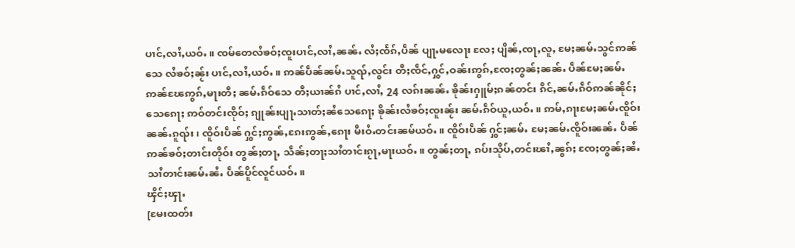ပၢင်ႇလၢႆႇယဝ်ႉ။ ၸမ်တေလႆၶဝ်ႈၸူးပၢင်ႇလၢႆႇၼၼ်ႉ လႆႈၸႅၵ်ႇပဵၼ် ပျႃႉမလေႃး လႄႈ ပျိၼ်ႇၸႃႇလူႇ မႄႈၼမ်ႉသွင်ဢၼ်သေ လႆၶဝ်ႈၼႂ်း ပၢင်ႇလၢႆႇယဝ်ႉ။ ဢၼ်ပဵၼ်ၼမ်ႉသူၺ်ႇလွင်း တီႈၸဵင်ႇႁွင်ႇဝၼ်းဢွၵ်ႇၸႄႈတွၼ်ႈၼၼ်ႉ ပဵၼ်မႄႈၼမ်ႉ ဢၼ်ၽႄဢွၵ်ႇမႃးတီႈ ၼမ်ႉၵဵဝ်သေ တီႈယၢၼ်ၵႆ ပၢင်ႇလၢႆႇ 24 လၵ်းၼၼ်ႉ ၶိုၼ်းႁူမ်ႈၵၼ်တင်း ၵိင်ႇၼမ်ႉၵဵဝ်ဢၼ်ၼိုင်ႈသေၵေႃႈ ဢဝ်တင်းၸိုဝ်ႈ ၵျုၼ်းပျႃႉသၢတ်ႈၼႆသေၵေႃႈ ၶိုၼ်းလႆၶဝ်ႈၸူးၼႂ်း ၼမ်ႉၵဵဝ်ယူႇယဝ်ႉ။ ဢမ်ႇၵႃးမႄႈၼမ်ႉၸိူဝ်းၼၼ်ႉၵူၺ်း၊ ၸိူဝ်းပဵၼ် ႁွင်ႈဢွၼ်ႇၵႄးဢွၼ်ႇၵေႃး မီးဝႆႉတင်းၼမ်ယဝ်ႉ။ ၸိူဝ်းပဵၼ် ႁွင်ႈၼမ်ႉ မႄႈၼမ်ႉၸိူဝ်းၼၼ်ႉ ပဵၼ်ဢၼ်ၶဝ်ႈတၢင်းတိုဝ်း တွၼ်ႈတႃႇ သဵၼ်ႈတႃႈသၢႆတၢင်းၵႂႃႇမႃးယဝ်ႉ။ တွၼ်ႈတႃႇ ၵပ်းသိုပ်ႇတင်းၽၢႆႇၼွၵ်ႈ ၸႄႈတွၼ်ႈၼႆႉ သၢႆတၢင်းၼမ်ႉၼႆႉ ပဵၼ်ပိူင်လူင်ယဝ်ႉ။
ၾိင်ႈၾႃႉ
[မႄးထတ်း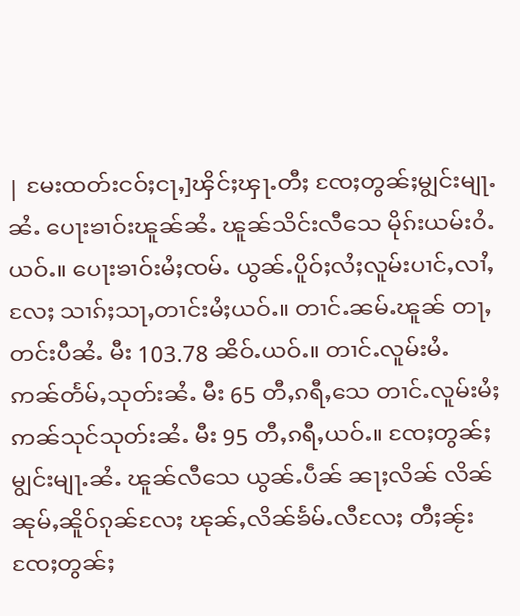| မႄးထတ်းငဝ်ႈငႃႇ]ၾိင်ႈၾႃႉတီႈ ၸႄႈတွၼ်ႈမျွင်းမျႃႉၼႆႉ ပေႃးၶၢဝ်းၽူၼ်ၼႆႉ ၽူၼ်သိင်းလီသေ မိုၵ်းယမ်းဝႆႉယဝ်ႉ။ ပေႃးၶၢဝ်းမႆႈၸမ်ႉ ယွၼ်ႉပိူဝ်ႈလႆႈလူမ်းပၢင်ႇလၢႆႇလႄႈ သၢၵ်ႈသႃႇတၢင်းမႆႈယဝ်ႉ။ တၢင်ႉၼမ်ႉၽူၼ် တႃႇတင်းပီၼႆႉ မီး 103.78 ၼိဝ်ႉယဝ်ႉ။ တၢင်ႉလူမ်းမႆႉ ဢၼ်တႅမ်ႇသုတ်းၼႆႉ မီး 65 တီႇၵရီႇသေ တၢင်ႉလူမ်းမႆႈ ဢၼ်သုင်သုတ်းၼႆႉ မီး 95 တီႇၵရီႇယဝ်ႉ။ ၸႄႈတွၼ်ႈမျွင်းမျႃႉၼႆႉ ၽူၼ်လီသေ ယွၼ်ႉပဵၼ် ၼႃႈလိၼ် လိၼ်ၼုမ်ႇၼိူဝ်ၵုၼ်လႄႈ ၽုၼ်ႇလိၼ်ၶႅမ်ႉလီလႄႈ တီႈၼႂ်းၸႄႈတွၼ်ႈ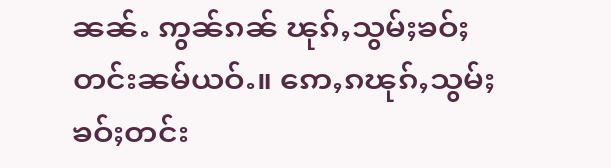ၼၼ်ႉ ဢွၼ်ၵၼ် ၽုၵ်ႇသွမ်ႈၶဝ်ႈ တင်းၼမ်ယဝ်ႉ။ ဢေႇၵၽုၵ်ႇသွမ်ႈၶဝ်ႈတင်း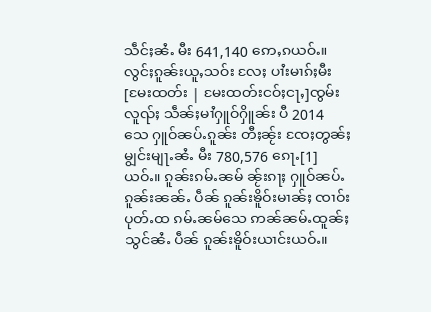သဵင်ႈၼႆႉ မီး 641,140 ဢေႇၵယဝ်ႉ။
လွင်ႈၵူၼ်းယူႇသဝ်း လႄႈ ပၢႆးမၢၵ်ႈမီး
[မႄးထတ်း | မႄးထတ်းငဝ်ႈငႃႇ]ၸွမ်းလူၺ်ႈ သဵၼ်ႈမၢႆႁူဝ်ႁိူၼ်း ပီ 2014 သေ ႁူဝ်ၼပ်ႉၵူၼ်း တီႈၼႂ်း ၸႄႈတွၼ်ႈမျွင်းမျႃႉၼႆႉ မီး 780,576 ၵေႃႉ[1]ယဝ်ႉ။ ၵူၼ်းၵမ်ႉၼမ် ၼႂ်းၵႃႈ ႁူဝ်ၼပ်ႉၵူၼ်းၼၼ်ႉ ပဵၼ် ၵူၼ်းၶိူဝ်းမၢၼ်ႈ ၸၢဝ်းပုတ်ႉထ ၵမ်ႉၼမ်သေ ဢၼ်ၼမ်ႉထူၼ်ႈသွင်ၼႆႉ ပဵၼ် ၵူၼ်းၶိူဝ်းယၢင်းယဝ်ႉ။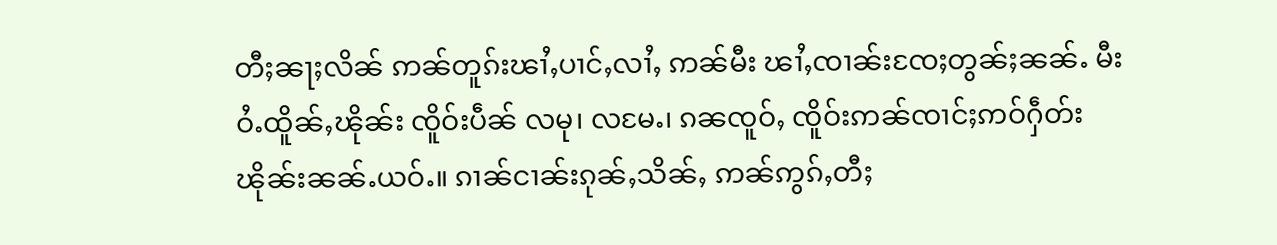တီႈၼႃႈလိၼ် ဢၼ်တူၵ်းၽၢႆႇပၢင်ႇလၢႆႇ ဢၼ်မီး ၽၢႆႇၸၢၼ်းၸႄႈတွၼ်ႈၼၼ်ႉ မီးဝႆႉထိူၼ်ႇၽိုၼ်း ၸိူဝ်းပဵၼ် လမု၊ လမႄႉ၊ ၵၼၸူဝ်ႇ ၸိူဝ်းဢၼ်ၸၢင်ႈဢဝ်ႁဵတ်း ၽိုၼ်းၼၼ်ႉယဝ်ႉ။ ၵၢၼ်ငၢၼ်းၵုၼ်ႇသိၼ်ႇ ဢၼ်ဢွၵ်ႇတီႈ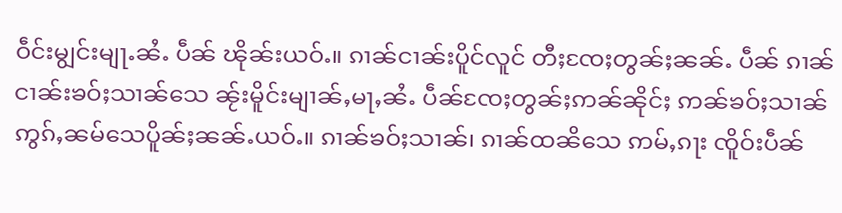ဝဵင်းမျွင်းမျႃႉၼႆႉ ပဵၼ် ၽိုၼ်းယဝ်ႉ။ ၵၢၼ်ငၢၼ်းပိူင်လူင် တီႈၸႄႈတွၼ်ႈၼၼ်ႉ ပဵၼ် ၵၢၼ်ငၢၼ်းၶဝ်ႈသၢၼ်သေ ၼႂ်းမိူင်းမျၢၼ်ႇမႃႇၼႆႉ ပဵၼ်ၸႄႈတွၼ်ႈဢၼ်ၼိုင်ႈ ဢၼ်ၶဝ်ႈသၢၼ်ဢွၵ်ႇၼမ်သေပိူၼ်ႈၼၼ်ႉယဝ်ႉ။ ၵၢၼ်ၶဝ်ႈသၢၼ်၊ ၵၢၼ်ထၼိသေ ဢမ်ႇၵႃး ၸိူဝ်းပဵၼ်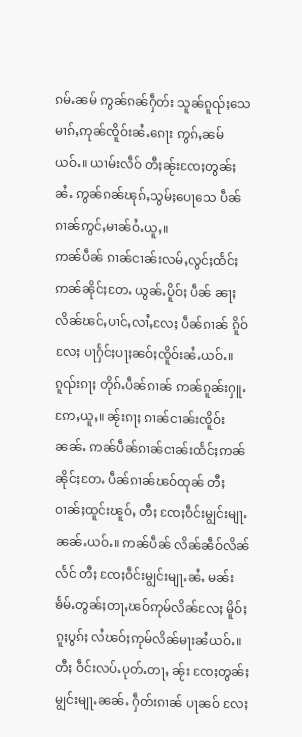ၵမ်ႉၼမ် ဢွၼ်ၵၼ်ႁဵတ်း သူၼ်ၵူၺ်ႈသေ မၢၵ်ႇဢုၼ်ၸိူဝ်းၼႆႉၵေႃး ဢွၵ်ႇၼမ်ယဝ်ႉ။ ယၢမ်းလဵဝ် တီႈၼႂ်းၸႄႈတွၼ်ႈၼႆႉ ဢွၼ်ၵၼ်ၽုၵ်ႇသွမ်ႈပေႃသေ ပဵၼ်ၵၢၼ်ဢွင်ႇမၢၼ်ဝႆႉယူႇ။
ဢၼ်ပဵၼ် ၵၢၼ်ငၢၼ်းလမ်ႇလွင်ႈထႅင်ႈဢၼ်ၼိုင်ႈတႄႉ ယွၼ်ႉပိူဝ်ႈ ပဵၼ် ၼႃႈလိၼ်ၽင်ႇပၢင်ႇလၢႆႇလႄႈ ပဵၼ်ၵၢၼ် ၵိူဝ် လႄႈ ပႃႁႅင်ႈပႃႈၼဝ်ႈၸိူဝ်းၼႆႉယဝ်ႉ။ ၵူၺ်းၵႃႈ တိုၵ်ႉပဵၼ်ၵၢၼ် ဢၼ်ၵူၼ်းႁူႉဢႄႇယူႇ။ ၼႂ်းၵႃႈ ၵၢၼ်ငၢၼ်းၸိူဝ်းၼၼ်ႉ ဢၼ်ပဵၼ်ၵၢၼ်ငၢၼ်းထႅင်ႈဢၼ်ၼိုင်ႈတႄႉ ပဵၼ်ၵၢၼ်ၽဝ်ထုၼ် တီႈ ဝၢၼ်ႈထူင်းၽူဝ်ႇ တီႈ ၸႄႈဝဵင်းမျွင်းမျႃႉၼၼ်ႉယဝ်ႉ။ ဢၼ်ပဵၼ် လိၼ်ၼဵဝ်လိၼ်လႅင် တီႈ ၸႄႈဝဵင်းမျွင်းမျႃႉၼႆႉ မၼ်းၶႅမ်ႉတွၼ်ႈတႃႇၽဝ်ဢုမ်လိၼ်လႄႈ မိူဝ်ႈၵူႈပွၵ်ႈ လႆၽဝ်ႈဢုမ်လိၼ်မႃးၼႆယဝ်ႉ။ တီႈ ဝဵင်းလပ်ႉပုတ်ႉတႃႇ ၼႂ်း ၸႄႈတွၼ်ႈမျွင်းမျႃႉၼၼ်ႉ ႁဵတ်းၵၢၼ် ပႃၼဝ် လႄႈ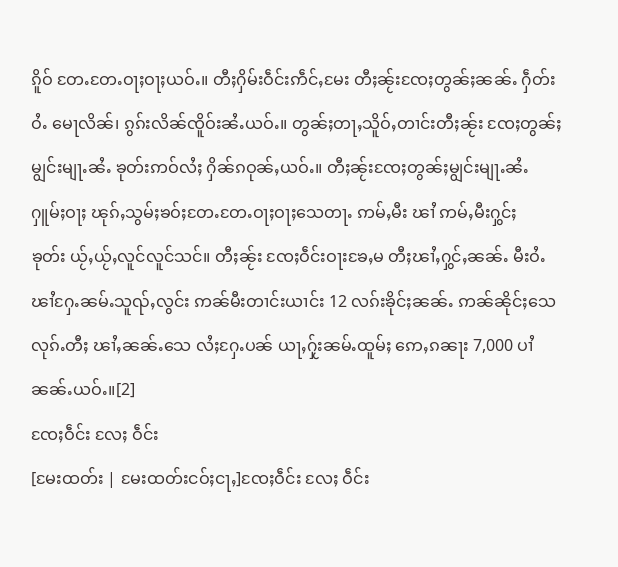ၵိူဝ် တႄႉတႄႉဝႃႈဝႃႈယဝ်ႉ။ တီႈႁိမ်းဝဵင်းဢဵင်ႇမႄး တီႈၼႂ်းၸႄႈတွၼ်ႈၼၼ်ႉ ႁဵတ်းဝႆႉ မေႃလိၼ်၊ ၵွၵ်းလိၼ်ၸိူဝ်းၼႆႉယဝ်ႉ။ တွၼ်ႈတႃႇသိူဝ်ႇတၢင်းတီႈၼႂ်း ၸႄႈတွၼ်ႈမျွင်းမျႃႉၼႆႉ ၶုတ်းဢဝ်လႆႈ ႁိၼ်ၵဝုၼ်ႇယဝ်ႉ။ တီႈၼႂ်းၸႄႈတွၼ်ႈမျွင်းမျႃႉၼႆႉ ႁူမ်ႈဝႃႈ ၽုၵ်ႇသွမ်ႈၶဝ်ႈတႄႉတႄႉဝႃႈဝႃႈသေတႃႉ ဢမ်ႇမီး ၽၢႆ ဢမ်ႇမီးႁွင်ႈၶုတ်း ယႂ်ႇယႂ်ႇလူင်လူင်သင်။ တီႈၼႂ်း ၸႄႈဝဵင်းဝႃးၶႄႇမ တီႈၽၢႆႇႁွင်ႇၼၼ်ႉ မီးဝႆႉ ၽၢႆႁႄႉၼမ်ႉသူၺ်ႇလွင်း ဢၼ်မီးတၢင်းယၢင်း 12 လၵ်းၶိုင်ႈၼၼ်ႉ ဢၼ်ၼိုင်ႈသေ လုၵ်ႉတီႈ ၽၢႆႇၼၼ်ႉသေ လႆႈႁႄႉပၼ် ယႃႇႁႂ်းၼမ်ႉထူမ်ႈ ဢေႇၵၼႃး 7,000 ပၢႆၼၼ်ႉယဝ်ႉ။[2]
ၸႄႈဝဵင်း လႄႈ ဝဵင်း
[မႄးထတ်း | မႄးထတ်းငဝ်ႈငႃႇ]ၸႄႈဝဵင်း လႄႈ ဝဵင်း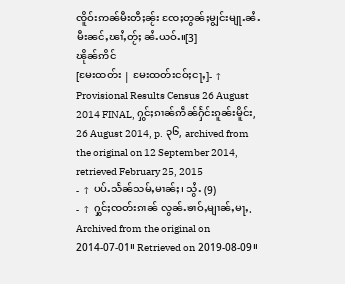ၸိူဝ်းဢၼ်မီးတီႈၼႂ်း ၸႄႈတွၼ်ႈမျွင်းမျႃႉၼႆႉ မီးၼင်ႇၽၢႆႇတႂ်ႈ ၼႆႉယဝ်ႉ။[3]
ၽိုၼ်ဢိင်
[မႄးထတ်း | မႄးထတ်းငဝ်ႈငႃႇ]- ↑ Provisional Results Census 26 August 2014 FINAL, ႁွင်ႈၵၢၼ်ဢဵၼ်ႁႅင်းၵူၼ်းမိူင်း, 26 August 2014, p. ၃၆, archived from the original on 12 September 2014, retrieved February 25, 2015
- ↑ ပပ်ႉသႅၼ်သမ်ႇမၢၼ်ႈ၊ သွႆႉ (9)
- ↑ ႁွင်ႈၸတ်းၵၢၼ် လွၼ်ႉၶၢဝ်ႇမျၢၼ်ႇမႃႇ. Archived from the original on 2014-07-01။ Retrieved on 2019-08-09။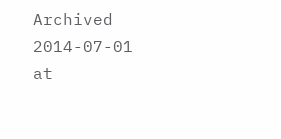Archived 2014-07-01 at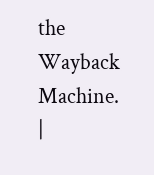the Wayback Machine.
|